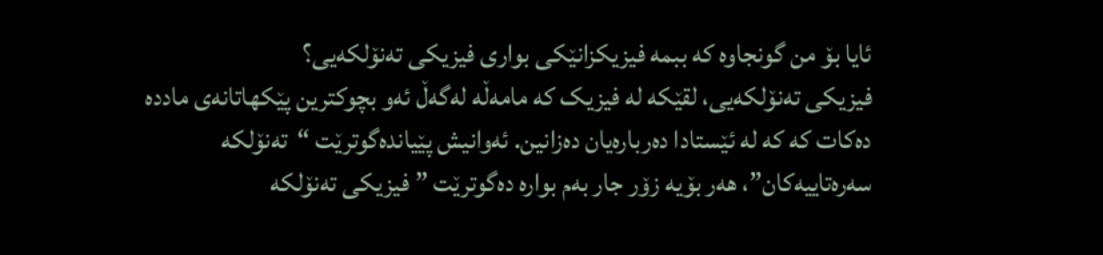ئایا بۆ من گونجاوە کە ببمە فیزیکزانێکی بواری فیزیکی تەنۆلکەیی؟
فیزیکی تەنۆلکەیی، لقێکە لە فیزیک کە مامەڵە لەگەڵ ئەو بچوکترین پێکهاتانەی ماددە دەکات کە کە لە ئێستادا دەربارەیان دەزانین. ئەوانیش پێیاندەگوترێت “تەنۆلکە سەرەتاییەکان”، هەر بۆیە زۆر جار بەم بوارە دەگوترێت ” فیزیکی تەنۆلکە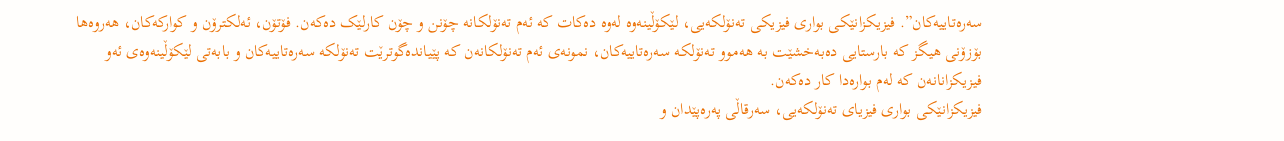سەرەتاییەکان”. فیزیکزانێکی بواری فیزیکی تەنۆلکەیی، لێکۆڵینەوە لەوە دەکات کە ئەم تەنۆلکانە چۆنن و چۆن کارلێک دەکەن. فۆتۆن، ئەلکترۆن و کوارکەکان، هەروەها بۆزۆنی هیگز کە بارستایی دەبەخشێت بە هەموو تەنۆلکە سەرەتاییەکان، نمونەی ئەم تەنۆلکانەن کە پێیاندەگوترێت تەنۆلکە سەرەتاییەکان و بابەتی لێکۆڵینەوەی ئەو فیزیکزانانەن کە لەم بوارەدا کار دەکەن.
فیزیکزانێکی بواری فیزیای تەنۆلکەیی، سەرقاڵی پەرەپێدان و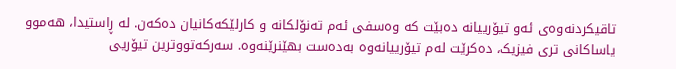تاقیکردنەوەی ئەو تیۆرییانە دەبێت کە وەسفی ئەم تەنۆلکانە و کارلێکەکانیان دەکەن. لە ڕاستیدا، هەموو یاساکانی تری فیزیک، دەکرێت لەم تیۆرییانەوە بەدەست بهێنرێنەوە. سەرکەتووترین تیۆریی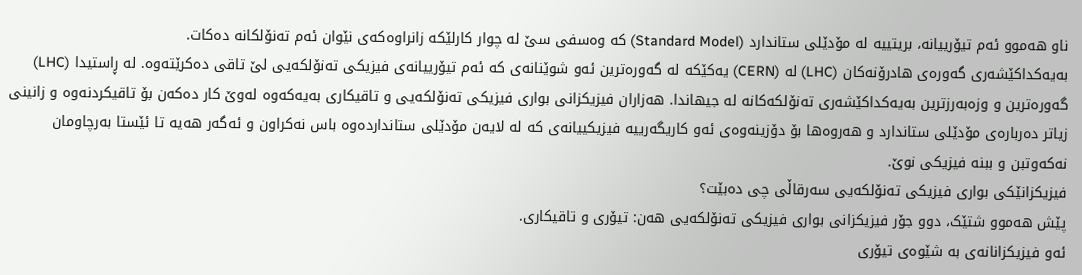ناو هەموو ئەم تیۆرییانە، بریتییە لە مۆدێلی ستاندارد (Standard Model) کە وەسفی سێ لە چوار کارلێکە زانراوەکەی نێوان ئەم تەنۆلکانە دەکات.
بەیەکداکێشەری گەورەی هادرۆنەکان (LHC) لە (CERN) یەکێکە لە گەورەترین ئەو شوێنانەی کە ئەم تیۆرییانەی فیزیکی تەنۆلکەیی لێ تاقی دەکرێتەوە. لە ڕاستیدا (LHC) گەورەترین و وزەبەرزترین بەیەکداکێشەری تەنۆلکەکانە لە جیهاندا. هەزاران فیزیکزانی بواری فیزیکی تەنۆلکەیی و تاقیکاری بەیەکەوە لەوێ کار دەکەن بۆ تاقیکردنەوە و زانینی زیاتر دەربارەی مۆدێلی ستاندارد و هەروەها بۆ دۆزینەوەی ئەو کاریگەرییە فیزیکییانەی کە لە لایەن مۆدێلی ستانداردەوە باس نەکراون و ئەگەر هەیە تا ئێستا بەرچاومان نەکەوتبن و ببنە فیزیکی نوێ.
فیزیکزانێکی بواری فیزیکی تەنۆلکەیی سەرقاڵی چی دەبێت؟
پێش هەموو شتێک، دوو جۆر فیزیکزانی بواری فیزیکی تەنۆلکەیی هەن: تیۆری و تاقیکاری.
ئەو فیزیکزانانەی بە شێوەی تیۆری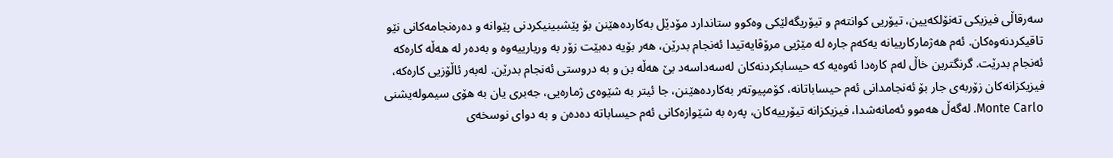سەرقاڵی فیزیکی تەنۆلکەیین، تیۆریی کوانتەم و تیۆریگەلێکی وەکوو ستاندارد مۆدێل بەکاردەهێنن بۆ پێشبینیکردنی پێوانە و دەرەنجامەکانی نێو تاقیکردنەوەکان. ئەم هەژمارکارییانە یەکەم جارە لە مێژیی مرۆڤایەتیدا ئەنجام بدرێن، هەر بۆیە دەبێت زۆر بە وریارییەوە و بەدەر لە هەڵە کارەکە ئەنجام بدرێت. گرنگترین خاڵ لەم کارەدا ئەوەیە کە حیسابکردنەکان لەسەداسەد بێ هەڵە بن و بە دروستی ئەنجام بدرێن. لەبەر ئاڵۆزیی کارەکە، فیزیکزانەکان زۆربەی جار بۆ ئەنجامدانی ئەم حیساباتانە، کۆمپیوتەر بەکاردەهێنن، جا ئیتر بە شێوەی ژمارەیی، جەبری یان بە هۆی سیمولەیشنی Monte Carlo. لەگەڵ هەموو ئەمانەشدا، فیزیکزانە تیۆرییەکان، پەرە بە شێوازەکانی ئەم حیساباتە دەدەن و بە دوای نوسخەی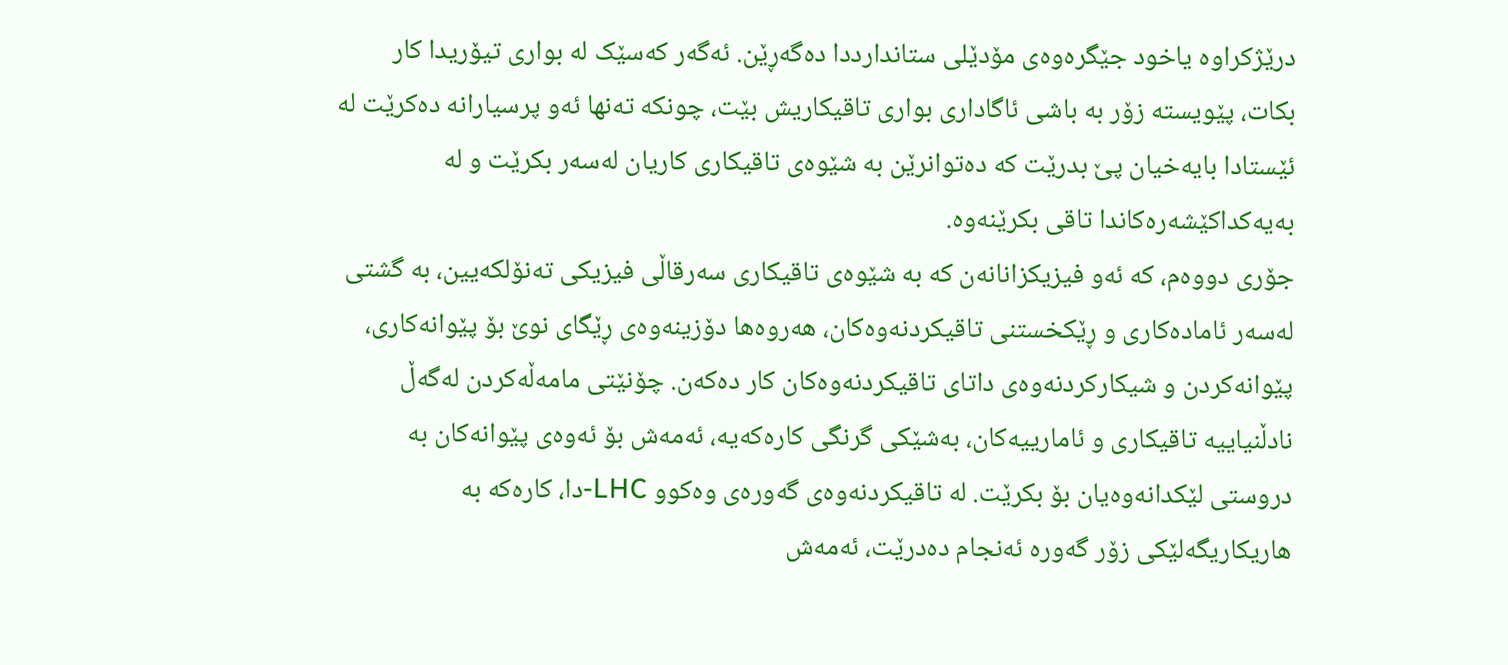درێژکراوە یاخود جێگرەوەی مۆدێلی ستاندارددا دەگەڕێن. ئەگەر کەسێک لە بواری تیۆریدا کار بکات، پێویستە زۆر بە باشی ئاگاداری بواری تاقیکاریش بێت، چونکە تەنها ئەو پرسیارانە دەکرێت لە ئێستادا بایەخیان پێ بدرێت کە دەتوانرێن بە شێوەی تاقیکاری کاریان لەسەر بکرێت و لە بەیەکداکێشەرەکاندا تاقی بکرێنەوە.
جۆری دووەم، کە ئەو فیزیکزانانەن کە بە شێوەی تاقیکاری سەرقاڵی فیزیکی تەنۆلکەیین، بە گشتی لەسەر ئامادەکاری و ڕێکخستنی تاقیکردنەوەکان، هەروەها دۆزینەوەی ڕێگای نوێ بۆ پێوانەکاری، پێوانەکردن و شیکارکردنەوەی داتای تاقیکردنەوەکان کار دەکەن. چۆنێتی مامەڵەکردن لەگەڵ نادڵنیاییە تاقیکاری و ئامارییەکان، بەشێکی گرنگی کارەکەیە، ئەمەش بۆ ئەوەی پێوانەکان بە دروستی لێکدانەوەیان بۆ بکرێت. لە تاقیکردنەوەی گەورەی وەکوو LHC-دا، کارەکە بە هاریکاریگەلێکی زۆر گەورە ئەنجام دەدرێت، ئەمەش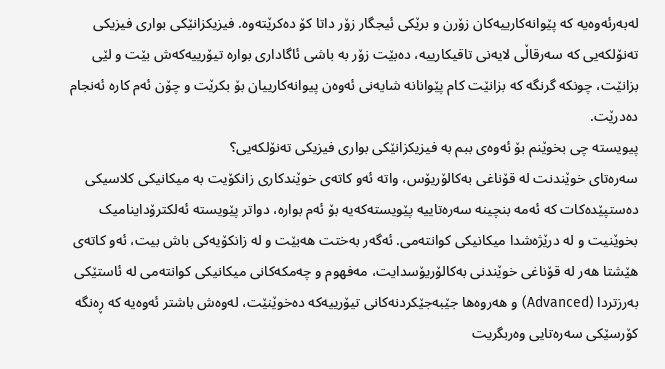لەبەرئەوەیە کە پێوانەکارییەکان زۆرن و برێکی ئیجگار زۆر داتا کۆ دەکرێتەوە. فیزیکزانێکی بواری فیزیکی تەنۆلکەیی کە سەرقاڵی لایەنی تاقیکارییە، دەبێت زۆر بە باشی ئاگاداری بوارە تیۆرییەکەش بێت و لێی بزانێت، چونکە گرنگە کە بزانێت کام پێوانانە شایەنی ئەوەن پیوانەکارییان بۆ بکرێت و چۆن ئەم کارە ئەنجام دەدرێت.
پیویستە چی بخوێنم بۆ ئەوەی ببم بە فیزیکزانێکی بواری فیزیکی تەنۆلکەیی؟
سەرەتای خوێندنت لە قۆناغی بەکالۆریۆس، واتە ئەو کاتەی خوێندکاری زانکۆیت بە میکانیکی کلاسیکی دەستپێدەکات کە ئەمە بنچینە سەرەتاییە پێویستەکەیە بۆ ئەم بوارە، دواتر پێویستە ئەلکترۆداینامیک بخوێنیت و لە درێژەشدا میکانیکی کوانتەمی. ئەگەر بەختت هەبێت و لە زانکۆیەکی باش بیت، ئەو کاتەی هێشتا هەر لە قۆناغی خوێندنی بەکالۆریۆسدایت، مەفهوم و چەمکەکانی میکانیکی کوانتەمی لە ئاستێکی بەرزتردا (Advanced) و هەروەها جێبەجێکردنەکانی تیۆرییەکە دەخوێنێت، لەوەش باشتر ئەوەیە کە ڕەنگە کۆرسێکی سەرەتایی وەربگریت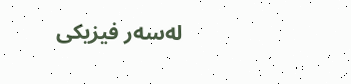لەسەر فیزیکی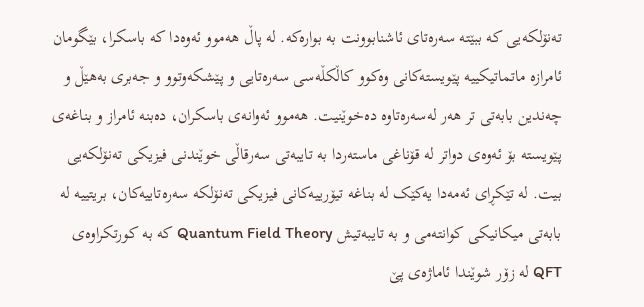تەنۆلکەیی کە ببێتە سەرەتای ئاشنابوونت بە بوارەکە. لە پاڵ هەموو ئەوەدا کە باسکرا، بێگومان ئامرازە ماتماتیکییە پێویستەکانی وەکوو کاڵکڵەسی سەرەتایی و پێشکەوتوو و جەبری بەهێڵ و چەندین بابەتی تر هەر لەسەرەتاوە دەخوێنیت. هەموو ئەوانەی باسکران، دەبنە ئامراز و بناغەی پێویستە بۆ ئەوەی دواتر لە قۆناغی ماستەردا بە تایبەتی سەرقاڵی خوێندنی فیزیکی تەنۆلکەیی بیت. لە تێکڕای ئەمەدا یەکێک لە بناغە تیۆرییەکانی فیزیکی تەنۆلکە سەرەتاییەکان، بریتییە لە بابەتی میکانیکی کوانتەمی و بە تایبەتیش Quantum Field Theory کە بە کورتکراوەی QFT لە زۆر شوێندا ئاماژەی پێ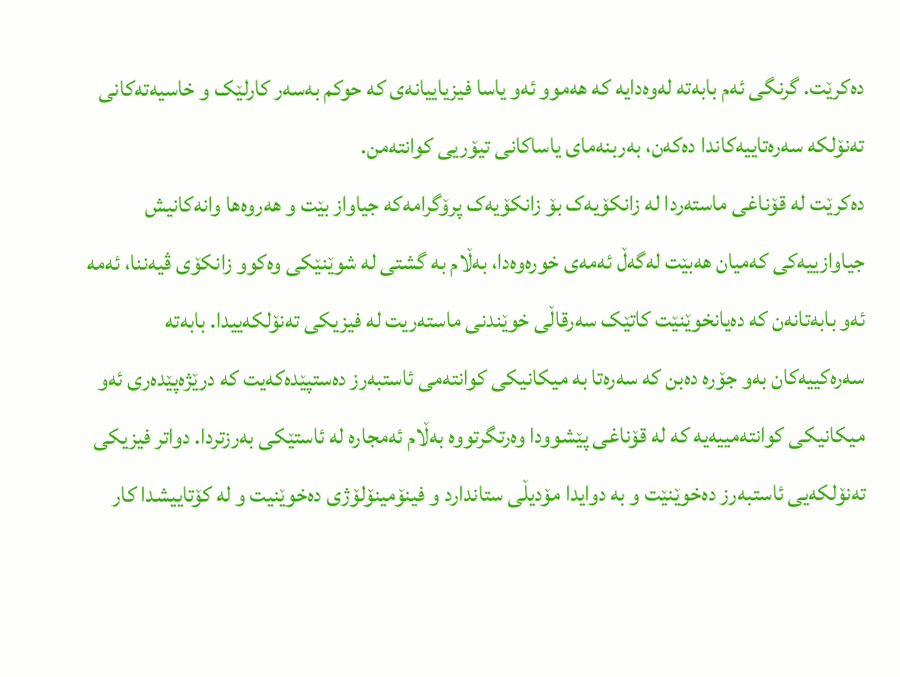دەکرێت. گرنگی ئەم بابەتە لەوەدایە کە هەموو ئەو یاسا فیزیاییانەی کە حوکم بەسەر کارلێک و خاسیەتەکانی تەنۆلکە سەرەتاییەکاندا دەکەن، بەربنەمای یاساکانی تیۆریی کوانتەمن.
دەکرێت لە قۆناغی ماستەردا لە زانکۆیەک بۆ زانکۆیەک پرۆگرامەکە جیاواز بێت و هەروەها وانەکانیش جیاوازییەکی کەمیان هەبێت لەگەڵ ئەمەی خورەوەدا، بەڵام بە گشتی لە شوێنێکی وەکوو زانکۆی ڤیەننا، ئەمە ئەو بابەتانەن کە دەیانخوێنێت کاتێک سەرقاڵی خوێندنی ماستەریت لە فیزیکی تەنۆلکەییدا. بابەتە سەرەکییەکان بەو جۆرە دەبن کە سەرەتا بە میکانیکی کوانتەمی ئاستبەرز دەستپێدەکەیت کە درێژەپێدەری ئەو میکانیکی کوانتەمییەیە کە لە قۆناغی پێشوودا وەرتگرتووە بەڵام ئەمجارە لە ئاستێکی بەرزتردا. دواتر فیزیکی تەنۆلکەیی ئاستبەرز دەخوێنێت و بە دوایدا مۆدیڵی ستاندارد و فینۆمینۆلۆژی دەخوێنیت و لە کۆتاییشدا کار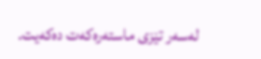لەسەر تێزی ماستەرەکەت دەکەیت.